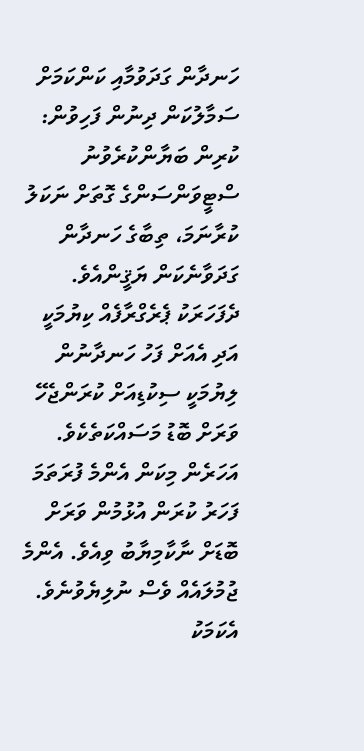ހަނދާން ގަދަވުމާއި ކަންކަމަށް ސަމާލުކަން ދިނުން ފަހިވުން: ކުރިން ބަޔާންކުރެވުނު ސްޓީވަންސަންގެ ގޮތަށް ނަކަލު ކުރާނަމަ، ތިބާގެ ހަނދާން ގަދަވާނެކަން ޔަޤީންއެވެ. ދެފަހަރަކު ޕެރެގްރާފެއް ކިޔުމަކީ އަދި އެއަށް ފަހު ހަނދާނުން ލިޔުމަކީ ސިކުޑިއަށް ކުރަންޖެހޭ ވަރަށް ބޮޑު މަސައްކަތެކެވެ. އަހަރެން މިކަން އެންމެ ފުރަތަމަ ފަހަރު ކުރަން އުޅުމުން ވަރަށް ބޮޑަށް ނާކާމިޔާބު ވިއެވެ. އެންމެ ޖުމުލައެއް ވެސް ނުލިޔެވުނެވެ. އެކަމަކު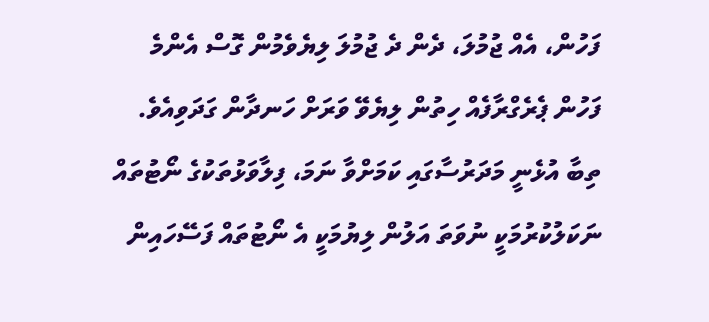ފަހުން، އެއް ޖުމުލަ، ދެން ދެ ޖުމުލަ ލިޔެވެމުން ގޮސް އެންމެ ފަހުން ޕެރެގްރާފެއް ހިތުން ލިޔެވޭ ވަރަށް ހަނދާން ގަދަވިއެވެ. ތިބާ އުޅެނީ މަދަރުސާގައި ކަމަށްވާ ނަމަ، ފިލާވަޅުތަކުގެ ނޯޓުތައް ނަކަލުކުރުމަކީ ނުވަތަ އަލުން ލިޔުމަކީ އެ ނޯޓުތައް ފަސޭހައިން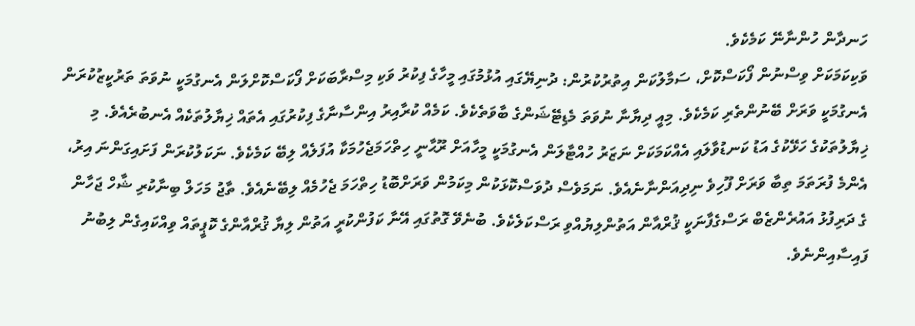ހަނދާން ހުންނާނޭ ކަމެކެވެ.
ވަކިކަމަކަށް ވިސްނުން ފޯކަސްކޮށް، ސަމާލުކަން އިތުރުކުރުން: ދުނިޔޭގައި އުޅުމުގައި މީހާގެ ފިކުރު ވަކި މިސްރާބަކަށް ފޯކަސްކޮށްލަން އެނގުމަކީ ނުވަތަ ތަރުކީޒުކުރަން އެނގުމަކީ ވަރަށް ބޭނުންތެރި ކަމެކެވެ. މިއީ ދިޔާނާ ނުވަތަ މެޑިޓޭޝަންގެ ބާވަތެކެވެ. ކަމެއް ކުރާއިރު އިންސާނާގެ ފިކުރުގައި އެތައް ޚިޔާލުތަކެއް އެނބުރެއެވެ. މި ޚިޔާލުތަކުގެ ހަޅޭކުގެ އަޑު ކަނޑުވާލައި އެއްކަމަކަށް ނަޒަރު ހުއްޓާލަން އެނގުމަކީ މީހާއަށް ރޫޙާނީ ހިތްހަމަޖެހުމަކާ އުފަލެއް ލިބޭ ކަމެކެވެ. ނަކަލުކުރަން ފަށައިގަންނަ އިރު، އެންމެ ފުރަތަމަ ތިބާ ވަރަށް ފޫހިވެ ނިދިއަންނާނެއެވެ. ނަމަވެސް ދުވަސްކޮޅަކުން މިކަމުން ވަރަށްބޮޑު ހިތްހަމަ ޖެހުމެއް ލިބޭނެއެވެ. ތާޖު މަހަލް ބިނާކުރި ޝާހް ޖަހާން ގެ ދަރިފުޅު އައުރެންޒެބް ރަސްގެފާނަކީ ޤުރްއާން އަތުންލިޔުއްވި ރަސްކަލެކެވެ. ބުނެވޭ ގޮތުގައި އޭނާ ކަފުންކުރީ އަތުން ލިޔާ ޤުރްއާންގެ ކޮޕީތައް ވިއްކައިގެން ލިބުނު ފައިސާއިންނެވެ.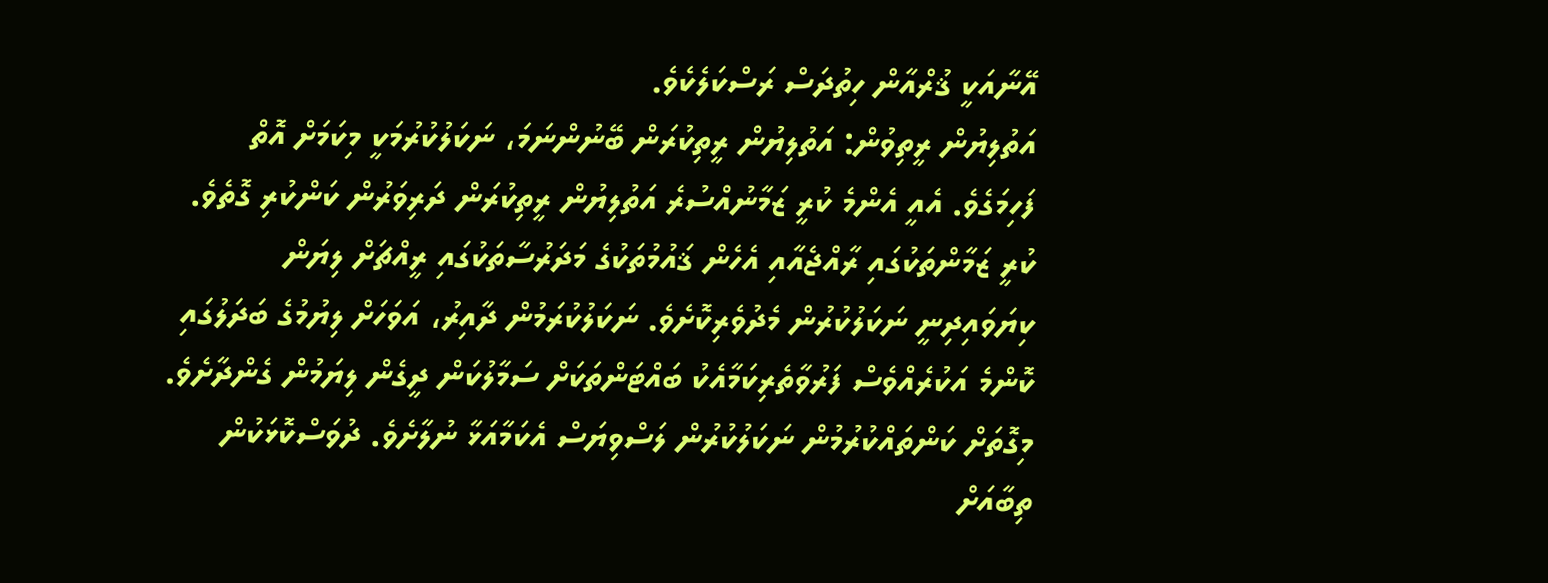އޭނާއަކީ ޤުރްއާން ހިތުދަސް ރަސްކަލެކެވެ.
އަތުލިޔުން ރީތިވުން: އަތުލިޔުން ރީތިކުރަން ބޭނުންނަމަ، ނަކަލުކުރުމަކީ މިކަމަށް އޮތް ފަހިމަގެވެ. އެއީ އެންމެ ކުރީ ޒަމާނުއްސުރެ އަތުލިޔުން ރީތިކުރަން ދަރިވަރުން ކަންކުރި ގޮތެވެ. ކުރީ ޒަމާންތަކުގައި ރާއްޖެއާއި އެހެން ޤައުމުތަކުގެ މަދަރުސާތަކުގައި ރީއްޗަށް ލިޔަން ކިޔަވައިދިނީ ނަކަލުކުރުން މެދުވެރިކޮށެވެ. ނަކަލުކުރަމުން ދާއިރު، އަވަހަށް ލިޔުމުގެ ބަދަލުގައި ކޮންމެ އަކުރެއްވެސް ފަރުވާތެރިކަމާއެކު ބައްޓަންތަކަށް ސަމާލުކަން ދީގެން ލިޔަމުން ގެންދާށެވެ. މިގޮތަށް ކަންތައްކުރުމުން ނަކަލުކުރުން ލަސްވިޔަސް އެކަމާއަޅާ ނުލާށެވެ. ދުވަސްކޮޅަކުން ތިބާއަށް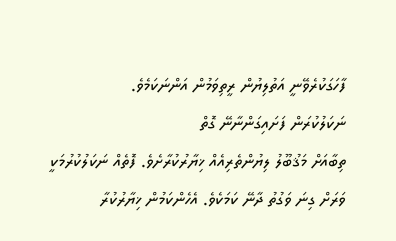ފާހަގަކުރެވޭނީ އަތުލިޔުން ރީތިވަމުން އަންނަކަމެވެ.
ނަކަލުކުރަން ފަށައިގަންނާނޭ ގޮތް
ތިބާއަށް މަޤުބޫލު ލިޔުންތެރިއެއް ޚިޔާރުކުރާށެވެ. ފޮތެއް ނަކަލުކުރުމަކީ ވަރަށް ގިނަ ވަގުތު ދާނޭ ކަމަކެވެ. އެހެންކަމުން ޚިޔާރުކުރާ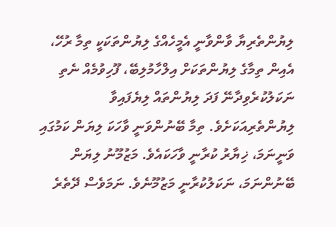ލިޔުންތެރިޔާ ވާންވާނީ އެމީހެއްގެ ލިޔުންތަކަކީ ތިމާ ރުހޭ، އެއިން ތިމާގެ ލިޔުންތަކަށް އިލްހާމުލިބޭ، ފޫހިވުމެއް ނެތި ނަކަލުކުރެވިދާނޭ ފަދަ ލިޔުންތައް ލިޔެފައިވާ ލިޔުންތެރިއަކަށެވެ. ތިމާ ބޭނުންވަނީ ވާހަކަ ލިޔަން ކަމުގައި ވަނީނަމަ، ޚިޔާރު ކުރާނީ ވާހަކައެވެ. މަޒުމޫނު ލިޔަން ބޭނުންނަމަ، ނަކަލުކުރާނީ މަޒުމޫނެވެ. ނަމަވެސް ދޭތެރެ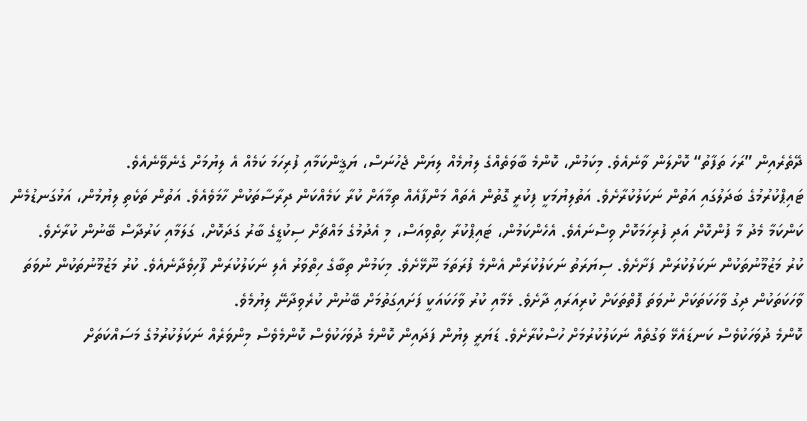ދޭތެރެއިން ”ރަހަ ތަފާތު“ ކޮށްލަން ވާނެއެވެ. މިކަމުން، ކޮންމެ ބާވަތެއްގެ ލިޔުމެއް ލިޔަން ޖެހުނަސް، ޔަޤީންކަމާއި ފުރިހަމަ ކަމެއް އެ ލިޔުމަށް ގެނެވޭނެއެވެ.
ޓައިޕްކުރުމުގެ ބަދަލުގައި އަތުން ނަކަލުކުރާށެވެ. އަތުލިޔުމަކީ ފިކުރީ ގޮތުން އެތައް މަންފާއެއް ތިމާއަށް ކުރާ ކަމެއްކަން ދިރާސާތަކުން ހާމަވެއެވެ. އަތުން ތަކެތި ލިޔުމުން، އަޅުގަނޑުމެން ކަންކަމާ މެދު މާ ފުންކޮށް އަދި ފުރިހަމަކޮށް ވިސްނައެވެ. އެހެންކަމުން، ޓައިޕްކުރާ ހިތްވިއަސް، މި އެދުމުގެ މައްޗަށް ސިކުޑީގެ ބާރު ގަދަކޮށް، ގަލަމާއި ކަރުދާސް ބޭނުން ކުރާށެވެ.
ކުރު މަޒުމޫނުތަކުން ނަކަލުކުރަން ފަށާށެވެ. ސިޔަރަތު ނަކަލުކުރަން އެންމެ ފުރަތަމަ ނޫޅޭށެވެ. މިކަމުން ތިބާގެ ހިތްވަރު އެލި ނަކަލުކުރަން ފޫހިވެދާނެއެވެ. ކުރު މަޒުމޫނުތަކުން ނުވަތަ ވާހަކަތަކުން ދިގު ވާހަކަތަކަށް ނުވަތަ ފޮތްތަކަށް ކުރިއަރައި ދާށެވެ. ޅެމާއި ކުރު ވާހަކައަކީ ފަށައިގަތުމަށް ބޭނުން ކުރެވިދާނޭ ލިޔުމެވެ.
ކޮންމެ ދުވަހަކުވެސް ކަނޑައެޅޭ ވަގުތެއް ނަކަލުކުރުމަށް ހުސްކުރާށެވެ. ޑަޔަރީ ލިޔުން ފަދައިން ކޮންމެ ދުވަހަކުވެސް ކޮންމެވެސް މިންވަރެއް ނަކަލުކުރުމުގެ މަސައްކަތަށް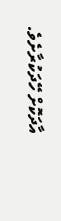އާދަކޮށް ހޭދަކުރާށެވެ.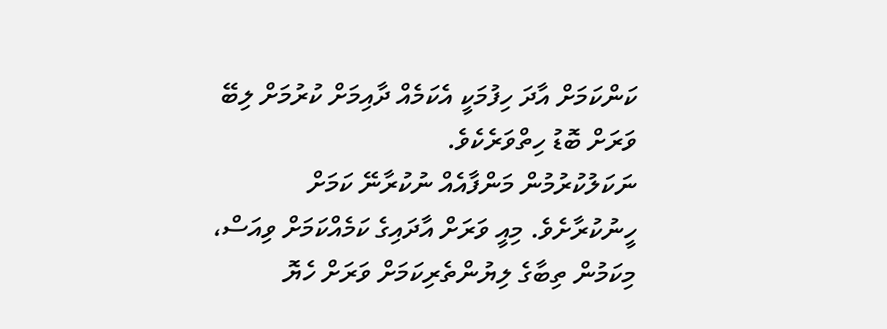ކަންކަމަށް އާދަ ހިފުމަކީ އެކަމެއް ދާއިމަށް ކުރުމަށް ލިބޭ ވަރަށް ބޮޑު ހިތްވަރެކެވެ.
ނަކަލުކުރުމުން މަންފާއެއް ނުކުރާނޭ ކަމަށް ހީނުކުރާށެވެ. މިއީ ވަރަށް އާދައިގެ ކަމެއްކަމަށް ވިއަސް، މިކަމުން ތިބާގެ ލިޔުންތެރިކަމަށް ވަރަށް ހެޔޮ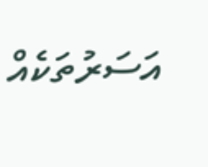އަސަރުތަކެއް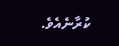ކުރާނެއެވެ.